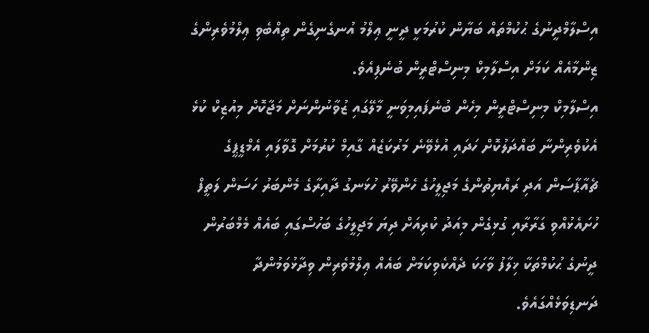އިސްލާމްދީނުގެ ޙުކުމްތައް ބަޔާން ކުރުމަކީ ދީނީ ޢިލްމު އުނގެނިގެން ތިއްބެވި ޢިލްމުވެރިންގެ ޒިންމާއެއް ކަމަށް އިސްލާމިކް މިނިސްޓްރީން ބުނެފިއެވެ.
އިސްލާމިކް މިނިސްޓްރީން މިހެން ބުނެފައިމިވަނީ މާލޭގައި ޒުވާނުންނަށް މަޖާކޮށް މިއުޒިކް ކުޅެ އެކުވެރިންނާ ބައްދަލުކޮށް ހަދައި އުޅެވޭނެ މަރުކަޒެއް ގާއިމް ކުރުމަށް ގޮވާލައި އެމްޑީޕީގެ ޗެއާޕާސަން އަދި ރައްޔިތުންގެ މަޖިލީހުގެ ހެންވޭރު ހުޅަނގު ދާއިރާގެ މެންބަރު ހަސަން ލަތީފް ހުށައެޅުއްވި ގަރާރާއި ގުޅިގެން މިއަދު ކުރިއަށް ދިޔަ މަޖިލީހުގެ ބަހުސްގައި ބައެއް މެމްބަރުން ދީނުގެ ޙުކުމްތަކާ ޚިލާފު ވާހަކަ ދެއްކެވިކަމަށް ބައެއް ޢިލްމުވެރިން ވިދާޅުވަމުންދާ ދަނޑިވަޅެއްގައެވެ.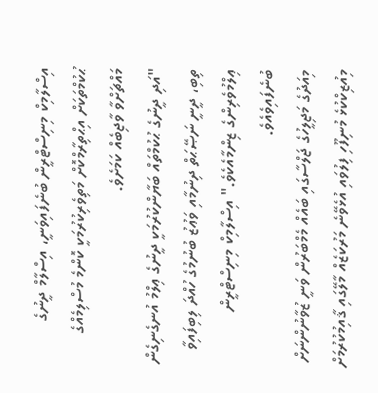އިސްލާމިކް މިނިސްޓްރީން ބުނެފައިވަނީ، އިސްލާމް ދީނުގެ ޙުކުމްތަކަށް އިޙްތިރާމްކޮށް މަތިވެރިކުރުމަކީ ކޮންމެ މުސްލިމެއްގެ މައްޗަށްވާ ވާޖިބެއް ކަމަށެވެ.
"އަދި ދީނުގެ ޙުކުމްތައް ބަޔާންކުރުމަކީ ދީނުގެ ޢިލްމު އުނގެނިގެން ތިބި، ދީނީ ނަޞޭޙަތް ދިނުމާއި ވަޢުޒު ބުނުމުގެ ހުއްދަ ލިބިފައިވާ ޢިލްމުވެރިންގެ ޒިންމާއެކެވެ." އިސްލާމިކް މިނިސްޓްރީން ބުނެފައިވެއެވެ.
މިއަދުގެ މަޖިލީހުގެ ޖަލްސާގައި ބައެއް މެމްބަރުން ވަނީ ޒުވާނުންނަށް މިއުޒިކްކުޅެ މުނިފޫހި ފިލުވައި އުޅެވޭނެ މަރުކަޒެއް މާލޭގައި ޤާއިމުކުރުމަށް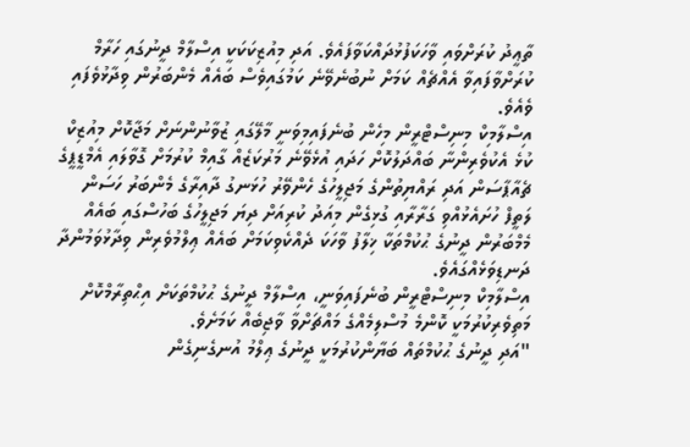ތާޢީދު ކުރަށްވައި ވާހަކަފުޅުދައްކަވާފައެވެ. އަދި މިއުޒިކަކަކީ އިސްލާމް ދީނުގައި ހަރާމް ކުރަށްވާފައިވާ އެއްޗެއް ކަމަށް ނުބުނެވޭނެ ކަމުގައިވެސް ބައެއް މެންބަރުން ވިދާޅުވެފައި ވެއެވެ.
އިސްލާމިކް މިނިސްޓްރީން މިހެން ބުނެފައިމިވަނީ މާލޭގައި ޒުވާނުންނަށް މަޖާކޮށް މިއުޒިކް ކުޅެ އެކުވެރިންނާ ބައްދަލުކޮށް ހަދައި އުޅެވޭނެ މަރުކަޒެއް ގާއިމް ކުރުމަށް ގޮވާލައި އެމްޑީޕީގެ ޗެއާޕާސަން އަދި ރައްޔިތުންގެ މަޖިލީހުގެ ހެންވޭރު ހުޅަނގު ދާއިރާގެ މެންބަރު ހަސަން ލަތީފް ހުށައެޅުއްވި ގަރާރާއި ގުޅިގެން މިއަދު ކުރިއަށް ދިޔަ މަޖިލީހުގެ ބަހުސްގައި ބައެއް މެމްބަރުން ދީނުގެ ޙުކުމްތަކާ ޚިލާފު ވާހަކަ ދެއްކެވިކަމަށް ބައެއް ޢިލްމުވެރިން ވިދާޅުވަމުންދާ ދަނޑިވަޅެއްގައެވެ.
އިސްލާމިކް މިނިސްޓްރީން ބުނެފައިވަނީ، އިސްލާމް ދީނުގެ ޙުކުމްތަކަށް އިޙްތިރާމްކޮށް މަތިވެރިކުރުމަކީ ކޮންމެ މުސްލިމެއްގެ މައްޗަށްވާ ވާޖިބެއް ކަމަށެވެ.
"އަދި ދީނުގެ ޙުކުމްތައް ބަޔާންކުރުމަކީ ދީނުގެ ޢިލްމު އުނގެނިގެން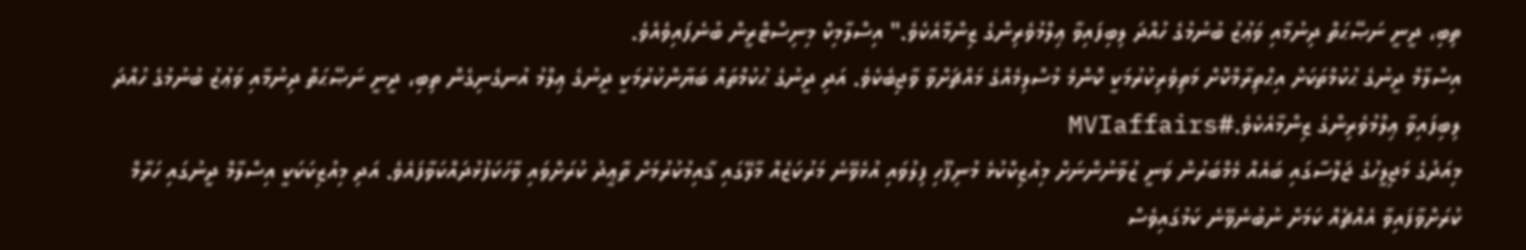ތިބި، ދީނީ ނަޞޭޙަތް ދިނުމާއި ވަޢުޒު ބުނުމުގެ ހުއްދަ ލިބިފައިވާ ޢިލްމުވެރިންގެ ޒިންމާއެކެވެ." އިސްލާމިކް މިނިސްޓްރީން ބުނެފައިވެއެވެ.
އިސްލާމް ދީނުގެ ޙުކުމްތަކަށް އިޙްތިރާމްކޮށް މަތިވެރިކުރުމަކީ ކޮންމެ މުސްލިމެއްގެ މައްޗަށްވާ ވާޖިބެކެވެ. އަދި ދީނުގެ ޙުކުމްތައް ބަޔާންކުރުމަކީ ދީނުގެ ޢިލްމު އުނގެނިގެން ތިބި، ދީނީ ނަޞޭޙަތް ދިނުމާއި ވަޢުޒު ބުނުމުގެ ހުއްދަ ލިބިފައިވާ ޢިލްމުވެރިންގެ ޒިންމާއެކެވެ.#MVIaffairs
މިއަދުގެ މަޖިލީހުގެ ޖަލްސާގައި ބައެއް މެމްބަރުން ވަނީ ޒުވާނުންނަށް މިއުޒިކްކުޅެ މުނިފޫހި ފިލުވައި އުޅެވޭނެ މަރުކަޒެއް މާލޭގައި ޤާއިމުކުރުމަށް ތާޢީދު ކުރަށްވައި ވާހަކަފުޅުދައްކަވާފައެވެ. އަދި މިއުޒިކަކަކީ އިސްލާމް ދީނުގައި ހަރާމް ކުރަށްވާފައިވާ އެއްޗެއް ކަމަށް ނުބުނެވޭނެ ކަމުގައިވެސް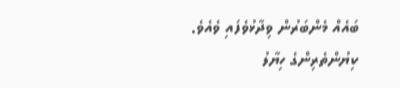ބައެއް މެންބަރުން ވިދާޅުވެފައި ވެއެވެ.
ކިޔުންތެރިންގެ ހިޔާލު